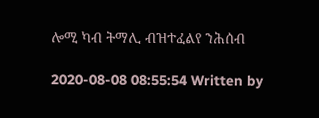ሎሚ ካብ ትማሊ ብዝተፈልየ ንሕሰብ

2020-08-08 08:55:54 Written by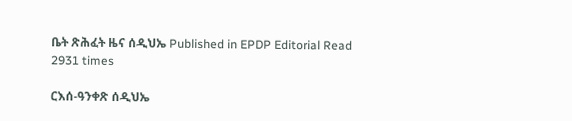ቤት ጽሕፈት ዜና ሰዲህኤ Published in EPDP Editorial Read 2931 times

ርእሰ-ዓንቀጽ ሰዲህኤ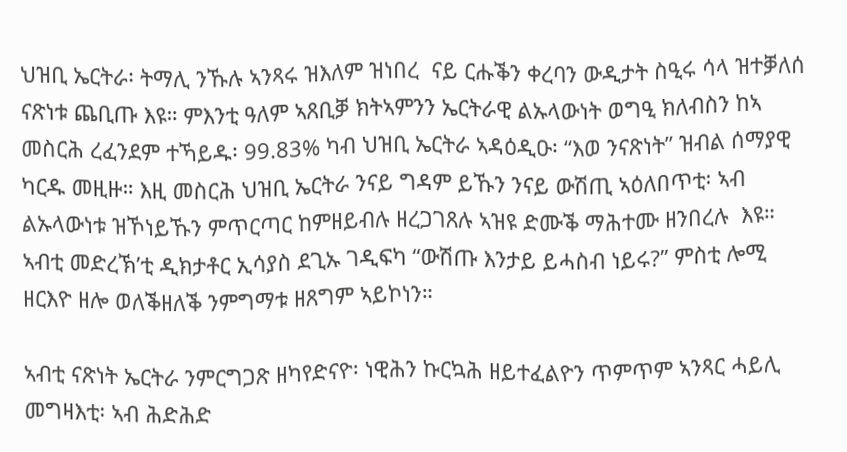ህዝቢ ኤርትራ፡ ትማሊ ንኹሉ ኣንጻሩ ዝእለም ዝነበረ  ናይ ርሑቕን ቀረባን ውዲታት ስዒሩ ሳላ ዝተቓለሰ ናጽነቱ ጨቢጡ እዩ። ምእንቲ ዓለም ኣጸቢቓ ክትኣምንን ኤርትራዊ ልኡላውነት ወግዒ ክለብስን ከኣ መስርሕ ረፈንደም ተኻይዱ፡ 99.83% ካብ ህዝቢ ኤርትራ ኣዳዕዲዑ፡ “እወ ንናጽነት” ዝብል ሰማያዊ ካርዱ መዚዙ። እዚ መስርሕ ህዝቢ ኤርትራ ንናይ ግዳም ይኹን ንናይ ውሽጢ ኣዕለበጥቲ፡ ኣብ ልኡላውነቱ ዝኾነይኹን ምጥርጣር ከምዘይብሉ ዘረጋገጸሉ ኣዝዩ ድሙቕ ማሕተሙ ዘንበረሉ  እዩ። ኣብቲ መድረኽ’ቲ ዲክታቶር ኢሳያስ ደጊኡ ገዲፍካ “ውሽጡ እንታይ ይሓስብ ነይሩ?” ምስቲ ሎሚ ዘርእዮ ዘሎ ወለቕዘለቕ ንምግማቱ ዘጸግም ኣይኮነን።

ኣብቲ ናጽነት ኤርትራ ንምርግጋጽ ዘካየድናዮ፡ ነዊሕን ኩርኳሕ ዘይተፈልዮን ጥምጥም ኣንጻር ሓይሊ መግዛእቲ፡ ኣብ ሕድሕድ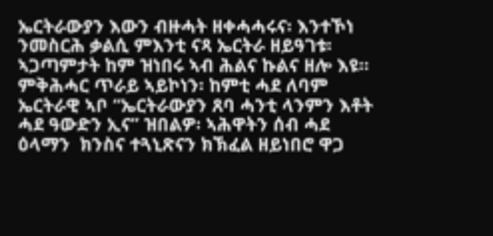ኤርትራውያን እውን ብዙሓት ዘቀሓሓሩና፡ እንተኾነ ንመስርሕ ቃልሲ ምእንቲ ናጻ ኤርትራ ዘይዓገቱ፡ ኣጋጣምታት ከም ዝነበሩ ኣብ ሕልና ኩልና ዘሎ እዩ። ምቅሕሓር ጥራይ ኣይኮነን፡ ከምቲ ሓደ ለባም ኤርትራዊ ኣቦ “ኤርትራውያን ጸባ ሓንቲ ላንምን እቶት ሓደ ዓውድን ኢና” ዝበልዎ፡ ኣሕዋትን ሰብ ሓደ ዕላማን  ክንስና ተጓኒጽናን ክኽፈል ዘይነበሮ ዋጋ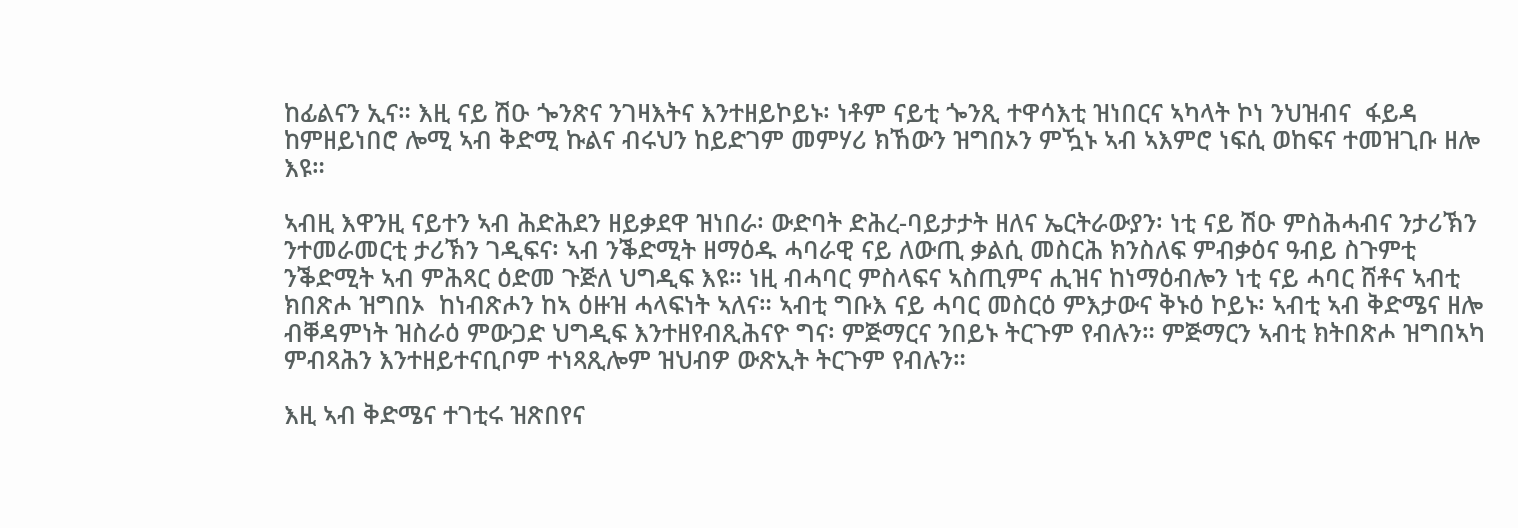ከፊልናን ኢና። እዚ ናይ ሽዑ ጐንጽና ንገዛእትና እንተዘይኮይኑ፡ ነቶም ናይቲ ጐንጺ ተዋሳእቲ ዝነበርና ኣካላት ኮነ ንህዝብና  ፋይዳ ከምዘይነበሮ ሎሚ ኣብ ቅድሚ ኩልና ብሩህን ከይድገም መምሃሪ ክኸውን ዝግበኦን ምዃኑ ኣብ ኣእምሮ ነፍሲ ወከፍና ተመዝጊቡ ዘሎ እዩ።

ኣብዚ እዋንዚ ናይተን ኣብ ሕድሕደን ዘይቃደዋ ዝነበራ፡ ውድባት ድሕረ-ባይታታት ዘለና ኤርትራውያን፡ ነቲ ናይ ሽዑ ምስሕሓብና ንታሪኽን ንተመራመርቲ ታሪኽን ገዲፍና፡ ኣብ ንቕድሚት ዘማዕዱ ሓባራዊ ናይ ለውጢ ቃልሲ መስርሕ ክንስለፍ ምብቃዕና ዓብይ ስጉምቲ ንቕድሚት ኣብ ምሕጻር ዕድመ ጉጅለ ህግዲፍ እዩ። ነዚ ብሓባር ምስላፍና ኣስጢምና ሒዝና ከነማዕብሎን ነቲ ናይ ሓባር ሸቶና ኣብቲ ክበጽሖ ዝግበኦ  ከነብጽሖን ከኣ ዕዙዝ ሓላፍነት ኣለና። ኣብቲ ግቡእ ናይ ሓባር መስርዕ ምእታውና ቅኑዕ ኮይኑ፡ ኣብቲ ኣብ ቅድሜና ዘሎ ብቐዳምነት ዝስራዕ ምውጋድ ህግዲፍ እንተዘየብጺሕናዮ ግና፡ ምጅማርና ንበይኑ ትርጉም የብሉን። ምጅማርን ኣብቲ ክትበጽሖ ዝግበኣካ ምብጻሕን እንተዘይተናቢቦም ተነጻጺሎም ዝህብዎ ውጽኢት ትርጉም የብሉን።

እዚ ኣብ ቅድሜና ተገቲሩ ዝጽበየና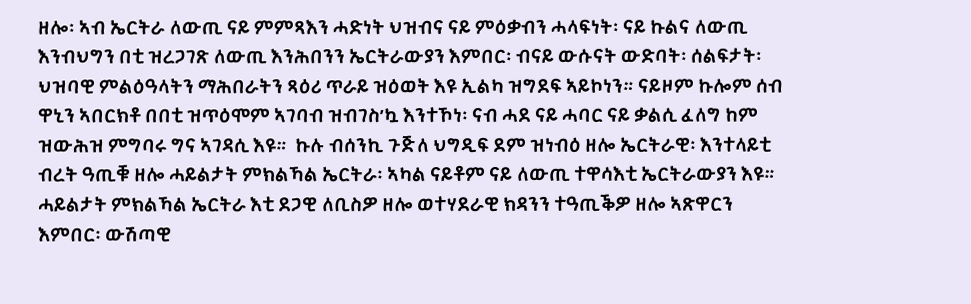ዘሎ፡ ኣብ ኤርትራ ለውጢ ናይ ምምጻእን ሓድነት ህዝብና ናይ ምዕቃብን ሓላፍነት፡ ናይ ኩልና ለውጢ እንብህግን በቲ ዝረጋገጽ ለውጢ እንሕበንን ኤርትራውያን እምበር፡ ብናይ ውሱናት ውድባት፡ ሰልፍታት፡ ህዝባዊ ምልዕዓላትን ማሕበራትን ጻዕሪ ጥራይ ዝዕወት እዩ ኢልካ ዝግደፍ ኣይኮነን። ናይዞም ኩሎም ሰብ ዋኒን ኣበርክቶ በበቲ ዝጥዕሞም ኣገባብ ዝብገስ’ኳ እንተኾነ፡ ናብ ሓደ ናይ ሓባር ናይ ቃልሲ ፈለግ ከም ዝውሕዝ ምግባሩ ግና ኣገዳሲ እዩ።  ኩሉ ብሰንኪ ጉጅለ ህግዲፍ ደም ዝነብዕ ዘሎ ኤርትራዊ፡ እንተላይቲ ብረት ዓጢቑ ዘሎ ሓይልታት ምክልኻል ኤርትራ፡ ኣካል ናይቶም ናይ ለውጢ ተዋሳእቲ ኤርትራውያን እዩ። ሓይልታት ምክልኻል ኤርትራ እቲ ደጋዊ ለቢስዎ ዘሎ ወተሃደራዊ ክዳንን ተዓጢቕዎ ዘሎ ኣጽዋርን እምበር፡ ውሽጣዊ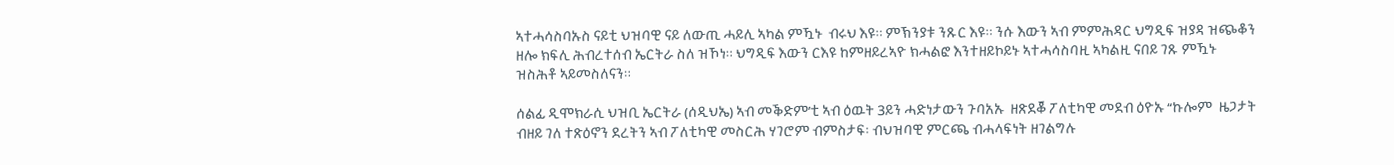ኣተሓሳስባኡስ ናይቲ ህዝባዊ ናይ ለውጢ ሓይሊ ኣካል ምዃኑ  ብሩህ እዩ። ምኽንያቱ ንጹር እዩ። ንሱ እውን ኣብ ምምሕዳር ህግዲፍ ዝያዳ ዝጭቆን ዘሎ ክፍሊ ሕብረተሰብ ኤርትራ ስለ ዝኾነ። ህግዲፍ እውን ርእዩ ከምዘይረኣዮ ክሓልፎ እንተዘይኮይኑ ኣተሓሳስባዚ ኣካልዚ ናበይ ገጹ ምዃኑ ዝስሕቶ ኣይመስለናን።

ሰልፊ ዲሞክራሲ ህዝቢ ኤርትራ (ሰዲህኤ) ኣብ መቕድም’ቲ ኣብ ዕዉት 3ይን ሓድነታውን ጉባአኡ  ዘጽደቖ ፖለቲካዊ መደብ ዕዮኡ “ኩሎም  ዜጋታት ብዘይ ገለ ተጽዕኖን ደረትን ኣብ ፖለቲካዊ መስርሕ ሃገሮም ብምስታፍ፡ ብህዝባዊ ምርጫ ብሓላፍነት ዘገልግሉ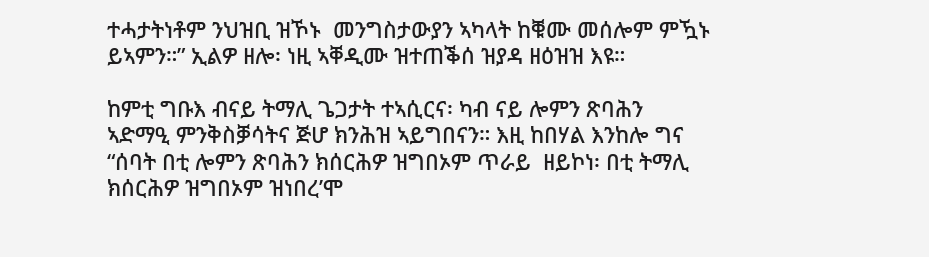ተሓታትነቶም ንህዝቢ ዝኾኑ  መንግስታውያን ኣካላት ከቑሙ መሰሎም ምዃኑ ይኣምን።” ኢልዎ ዘሎ፡ ነዚ ኣቐዲሙ ዝተጠቕሰ ዝያዳ ዘዕዝዝ እዩ።

ከምቲ ግቡእ ብናይ ትማሊ ጌጋታት ተኣሲርና፡ ካብ ናይ ሎምን ጽባሕን ኣድማዒ ምንቅስቓሳትና ጅሆ ክንሕዝ ኣይግበናን። እዚ ከበሃል እንከሎ ግና “ሰባት በቲ ሎምን ጽባሕን ክሰርሕዎ ዝግበኦም ጥራይ  ዘይኮነ፡ በቲ ትማሊ ክሰርሕዎ ዝግበኦም ዝነበረ’ሞ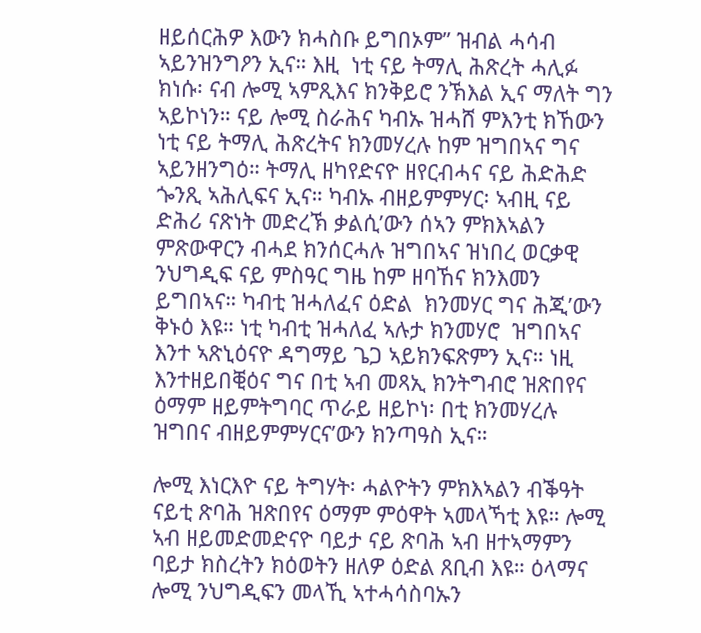ዘይሰርሕዎ እውን ክሓስቡ ይግበኦም” ዝብል ሓሳብ ኣይንዝንግዖን ኢና። እዚ  ነቲ ናይ ትማሊ ሕጽረት ሓሊፉ ክነሱ፡ ናብ ሎሚ ኣምጺእና ክንቅይሮ ንኽእል ኢና ማለት ግን ኣይኮነን። ናይ ሎሚ ስራሕና ካብኡ ዝሓሸ ምእንቲ ክኸውን ነቲ ናይ ትማሊ ሕጽረትና ክንመሃረሉ ከም ዝግበኣና ግና ኣይንዘንግዕ። ትማሊ ዘካየድናዮ ዘየርብሓና ናይ ሕድሕድ ጐንጺ ኣሕሊፍና ኢና። ካብኡ ብዘይምምሃር፡ ኣብዚ ናይ ድሕሪ ናጽነት መድረኽ ቃልሲ’ውን ሰኣን ምክእኣልን ምጽውዋርን ብሓደ ክንሰርሓሉ ዝግበኣና ዝነበረ ወርቃዊ ንህግዲፍ ናይ ምስዓር ግዜ ከም ዘባኸና ክንእመን ይግበኣና። ካብቲ ዝሓለፈና ዕድል  ክንመሃር ግና ሕጂ’ውን ቅኑዕ እዩ። ነቲ ካብቲ ዝሓለፈ ኣሉታ ክንመሃሮ  ዝግበኣና እንተ ኣጽኒዕናዮ ዳግማይ ጌጋ ኣይክንፍጽምን ኢና። ነዚ እንተዘይበቒዕና ግና በቲ ኣብ መጻኢ ክንትግብሮ ዝጽበየና ዕማም ዘይምትግባር ጥራይ ዘይኮነ፡ በቲ ክንመሃረሉ ዝግበና ብዘይምምሃርና’ውን ክንጣዓስ ኢና።

ሎሚ እነርእዮ ናይ ትግሃት፡ ሓልዮትን ምክእኣልን ብቕዓት ናይቲ ጽባሕ ዝጽበየና ዕማም ምዕዋት ኣመላኻቲ እዩ። ሎሚ ኣብ ዘይመድመድናዮ ባይታ ናይ ጽባሕ ኣብ ዘተኣማምን ባይታ ክስረትን ክዕወትን ዘለዎ ዕድል ጸቢብ እዩ። ዕላማና ሎሚ ንህግዲፍን መላኺ ኣተሓሳስባኡን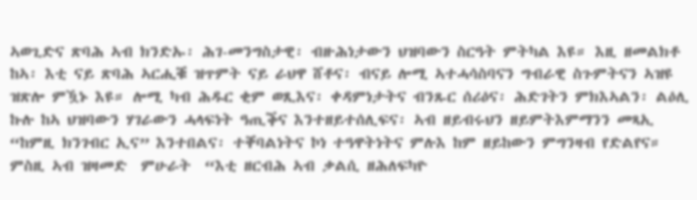ኣወጊድና ጽባሕ ኣብ ክንድኡ፡ ሕገ-መንግስታዊ፡ ብዙሕነታውን ህዝባውን ስርዓት ምትካል እዩ። እዚ ዘመልክቶ ከኣ፡ እቲ ናይ ጽባሕ ኣርሒቑ ዝጥምት ናይ ራህዋ ሸቶና፡ ብናይ ሎሚ ኣተሓሳስባናን ግብራዊ ስጉምትናን ኣዝዩ ዝጽሎ ምዃኑ እዩ። ሎሚ ካብ ሕዱር ቂም ወጺእና፡ ቀዳምነታትና ብንጹር ሰሪዕና፡ ሕድገትን ምክእኣልን፡ ልዕሊ ኩሉ ከኣ ህዝባውን ሃገራውን ሓላፍነት ዓጢቕና እንተዘይተሰሊፍና፡ ኣብ ዘይብሩህን ዘይምትእምማንን መጻኢ “ከምዚ ክንገብር ኢና” እንተበልና፡ ተቐባልነትና ኮነ ተዓዋትነትና ምሉእ ከም ዘይከውን ምግንዛብ የድልየና። ምስዚ ኣብ ዝዛመድ  ምሁራት  “እቲ ዘርብሕ ኣብ ቃልሲ ዘሕለፍካዮ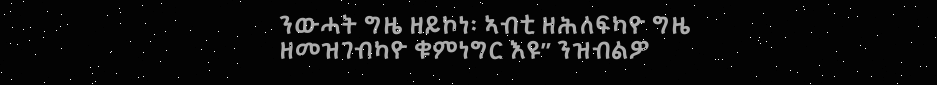ንውሓት ግዜ ዘይኮነ፡ ኣብቲ ዘሕለፍካዮ ግዜ ዘመዝገብካዮ ቁምነግር እዩ” ንዝብልዎ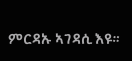ምርዳኡ ኣገዳሲ እዩ።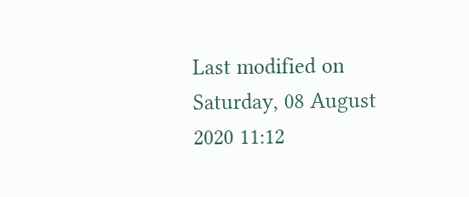Last modified on Saturday, 08 August 2020 11:12